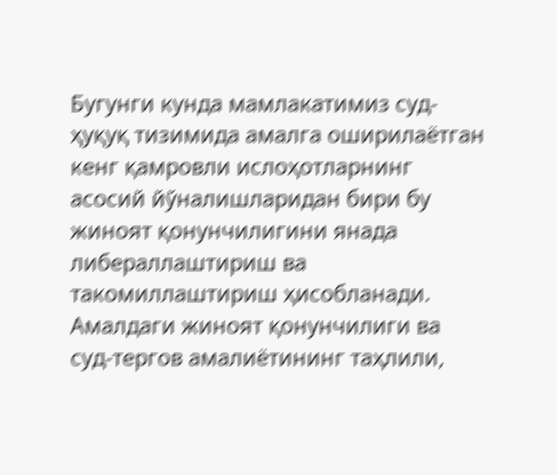Бугунги кунда мамлакатимиз суд-ҳуқуқ тизимида амалга оширилаётган кенг қамровли ислоҳотларнинг асосий йўналишларидан бири бу жиноят қонунчилигини янада либераллаштириш ва такомиллаштириш ҳисобланади. Амалдаги жиноят қонунчилиги ва суд-тергов амалиётининг таҳлили,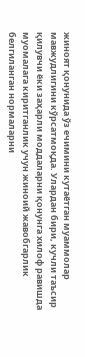жиноят қонунида ўз ечимини кутаётган муаммолар мавжудлигини кўрсатмоқда. Улардан бири, кучли таъсир қилувчи ёки заҳарли моддаларни қонунга хилоф равишда муомалага киритганлик учун жиноий жавобгарлик белгиланган нормаларни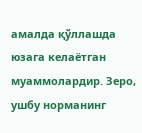амалда қўллашда юзага келаётган муаммолардир. Зеро, ушбу норманинг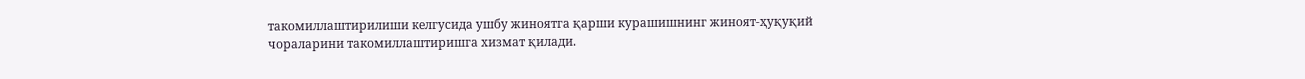такомиллаштирилиши келгусида ушбу жиноятга қарши курашишнинг жиноят-ҳуқуқий чораларини такомиллаштиришга хизмат қилади.